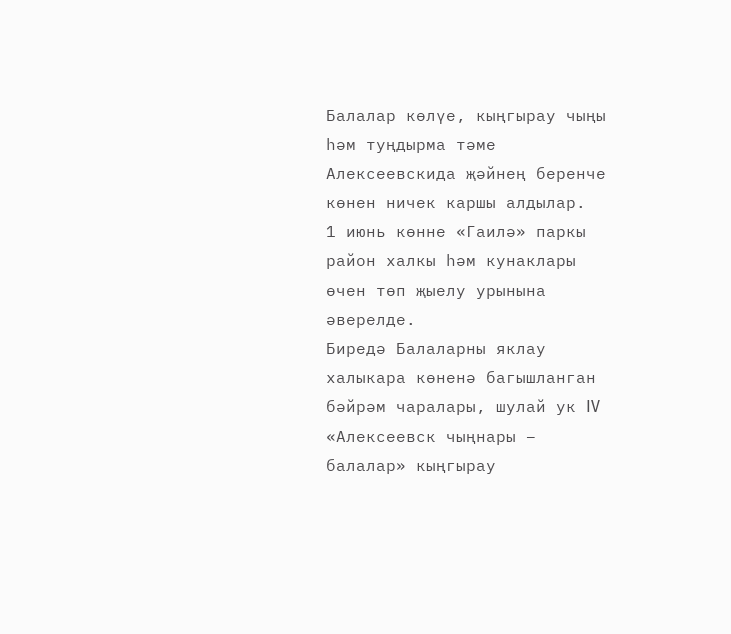Балалар көлүе, кыңгырау чыңы һәм туңдырма тәме
Алексеевскида җәйнең беренче көнен ничек каршы алдылар.
1 июнь көнне «Гаилә» паркы район халкы һәм кунаклары өчен төп җыелу урынына әверелде.
Биредә Балаларны яклау халыкара көненә багышланган бәйрәм чаралары, шулай ук IV «Алексеевск чыңнары – балалар» кыңгырау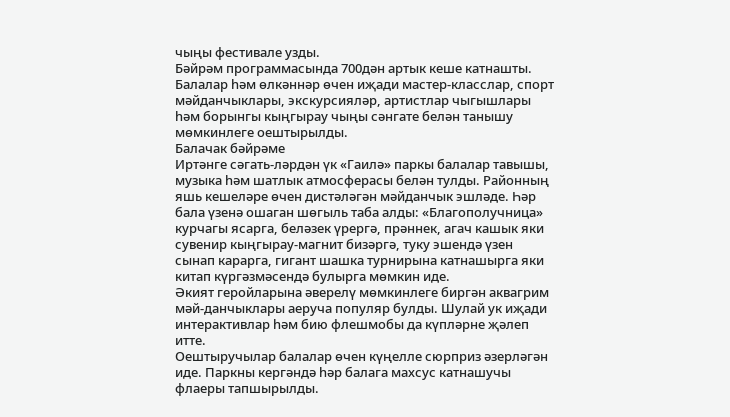чыңы фестивале узды.
Бәйрәм программасында 700дән артык кеше катнашты. Балалар һәм өлкәннәр өчен иҗади мастер-класслар, спорт мәйданчыклары, экскурсияләр, артистлар чыгышлары һәм борынгы кыңгырау чыңы сәнгате белән танышу мөмкинлеге оештырылды.
Балачак бәйрәме
Иртәнге сәгать-ләрдән үк «Гаилә» паркы балалар тавышы, музыка һәм шатлык атмосферасы белән тулды. Районның яшь кешеләре өчен дистәләгән мәйданчык эшләде. Һәр бала үзенә ошаган шөгыль таба алды: «Благополучница» курчагы ясарга, беләзек үрергә, прәннек, агач кашык яки сувенир кыңгырау-магнит бизәргә, туку эшендә үзен сынап карарга, гигант шашка турнирына катнашырга яки китап күргәзмәсендә булырга мөмкин иде.
Әкият геройларына әверелү мөмкинлеге биргән аквагрим мәй-данчыклары аеруча популяр булды. Шулай ук иҗади интерактивлар һәм бию флешмобы да күпләрне җәлеп итте.
Оештыручылар балалар өчен күңелле сюрприз әзерләгән иде. Паркны кергәндә һәр балага махсус катнашучы флаеры тапшырылды.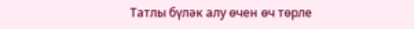Татлы бүләк алу өчен өч төрле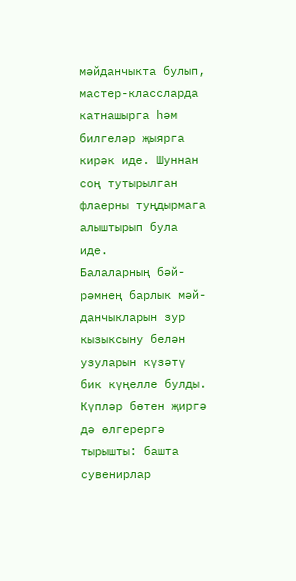мәйданчыкта булып, мастер-классларда катнашырга һәм билгеләр җыярга кирәк иде. Шуннан соң тутырылган флаерны туңдырмага алыштырып була иде.
Балаларның бәй-рәмнең барлык мәй-данчыкларын зур кызыксыну белән узуларын күзәтү бик күңелле булды. Күпләр бөтен җиргә дә өлгерергә тырышты: башта сувенирлар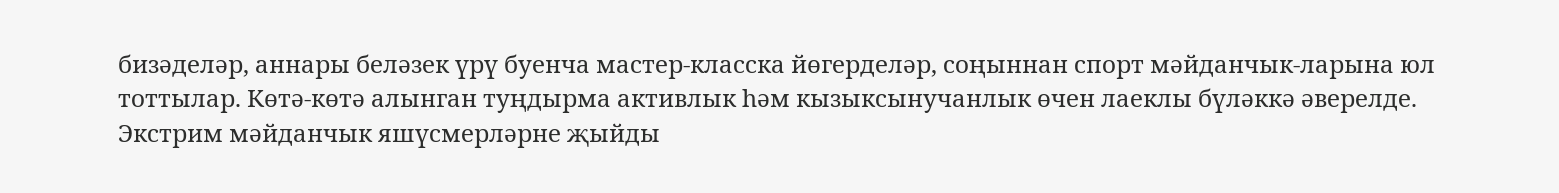бизәделәр, аннары беләзек үрү буенча мастер-класска йөгерделәр, соңыннан спорт мәйданчык-ларына юл тоттылар. Көтә-көтә алынган туңдырма активлык һәм кызыксынучанлык өчен лаеклы бүләккә әверелде.
Экстрим мәйданчык яшүсмерләрне җыйды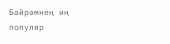Бәйрәмнең иң популяр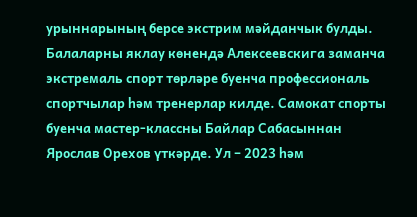урыннарының берсе экстрим мәйданчык булды.
Балаларны яклау көнендә Алексеевскига заманча экстремаль спорт төрләре буенча профессиональ спортчылар һәм тренерлар килде. Самокат спорты буенча мастер-классны Байлар Сабасыннан Ярослав Орехов үткәрде. Ул – 2023 һәм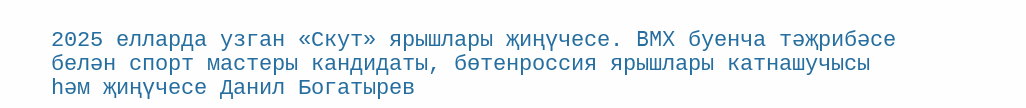2025 елларда узган «Скут» ярышлары җиңүчесе. BMX буенча тәҗрибәсе белән спорт мастеры кандидаты, бөтенроссия ярышлары катнашучысы һәм җиңүчесе Данил Богатырев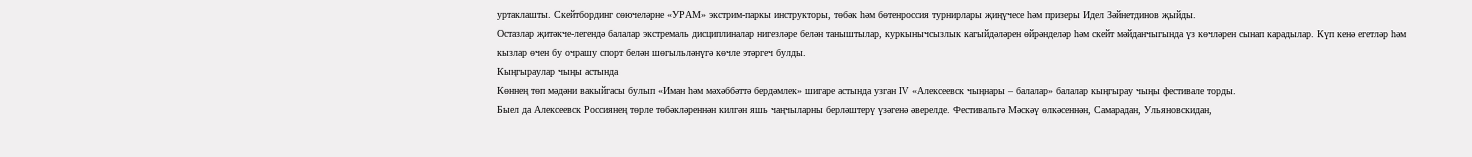уртаклашты. Скейтбординг сөючеләрне «УРАМ» экстрим-паркы инструкторы, төбәк һәм бөтенроссия турнирлары җиңүчесе һәм призеры Идел Зәйнетдинов җыйды.
Остазлар җитәкче-легендә балалар экстремаль дисциплиналар нигезләре белән таныштылар, куркынычсызлык кагыйдәләрен өйрәнделәр һәм скейт мәйданчыгында үз көчләрен сынап карадылар. Күп кенә егетләр һәм кызлар өчен бу очрашу спорт белән шөгыльләнүгә көчле этәргеч булды.
Кыңгыраулар чыңы астында
Көннең төп мәдәни вакыйгасы булып «Иман һәм мәхәббәттә бердәмлек» шигаре астында узган IV «Алексеевск чыңнары – балалар» балалар кыңгырау чыңы фестивале торды.
Быел да Алексеевск Россиянең төрле төбәкләреннән килгән яшь чаңчыларны берләштерү үзәгенә әверелде. Фестивальгә Мәскәү өлкәсеннән, Самарадан, Ульяновскидан,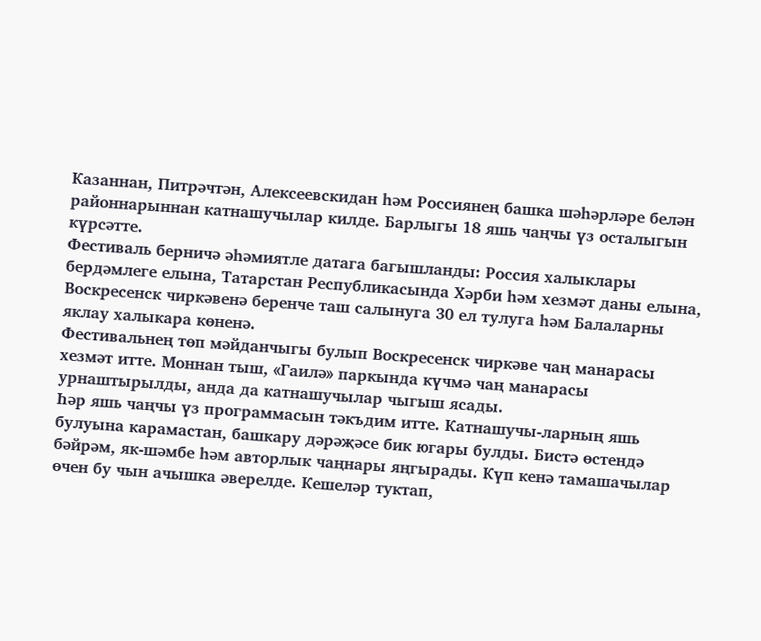Казаннан, Питрәчтән, Алексеевскидан һәм Россиянең башка шәһәрләре белән районнарыннан катнашучылар килде. Барлыгы 18 яшь чаңчы үз осталыгын күрсәтте.
Фестиваль берничә әһәмиятле датага багышланды: Россия халыклары бердәмлеге елына, Татарстан Республикасында Хәрби һәм хезмәт даны елына, Воскресенск чиркәвенә беренче таш салынуга 30 ел тулуга һәм Балаларны яклау халыкара көненә.
Фестивальнең төп мәйданчыгы булып Воскресенск чиркәве чаң манарасы хезмәт итте. Моннан тыш, «Гаилә» паркында күчмә чаң манарасы урнаштырылды, анда да катнашучылар чыгыш ясады.
Һәр яшь чаңчы үз программасын тәкъдим итте. Катнашучы-ларның яшь булуына карамастан, башкару дәрәҗәсе бик югары булды. Бистә өстендә бәйрәм, як-шәмбе һәм авторлык чаңнары яңгырады. Күп кенә тамашачылар өчен бу чын ачышка әверелде. Кешеләр туктап,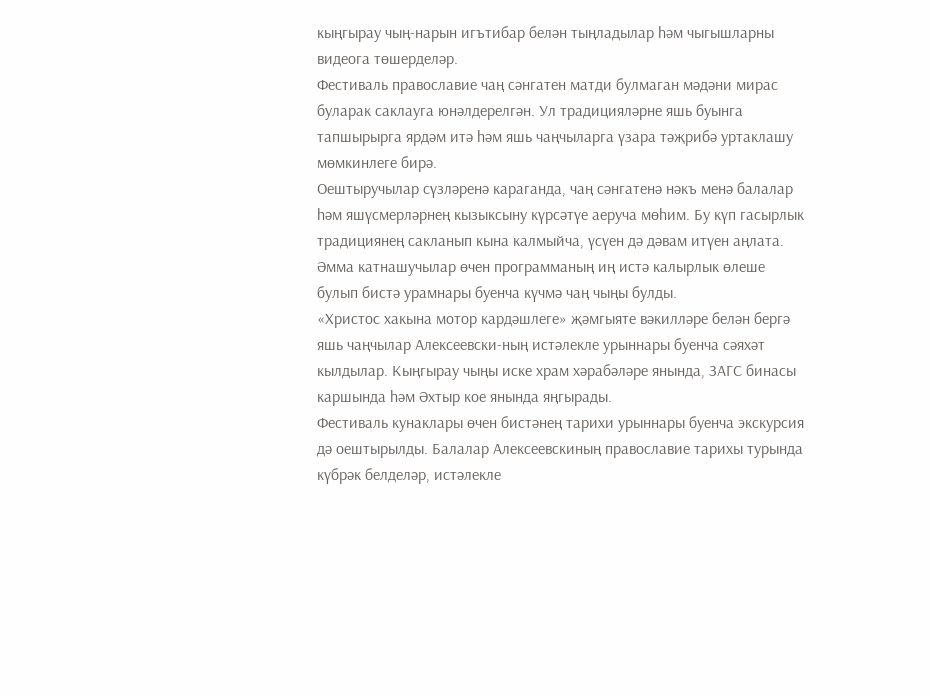кыңгырау чың-нарын игътибар белән тыңладылар һәм чыгышларны видеога төшерделәр.
Фестиваль православие чаң сәнгатен матди булмаган мәдәни мирас буларак саклауга юнәлдерелгән. Ул традицияләрне яшь буынга тапшырырга ярдәм итә һәм яшь чаңчыларга үзара тәҗрибә уртаклашу мөмкинлеге бирә.
Оештыручылар сүзләренә караганда, чаң сәнгатенә нәкъ менә балалар һәм яшүсмерләрнең кызыксыну күрсәтүе аеруча мөһим. Бу күп гасырлык традициянең сакланып кына калмыйча, үсүен дә дәвам итүен аңлата.
Әмма катнашучылар өчен программаның иң истә калырлык өлеше булып бистә урамнары буенча күчмә чаң чыңы булды.
«Христос хакына мотор кардәшлеге» җәмгыяте вәкилләре белән бергә яшь чаңчылар Алексеевски-ның истәлекле урыннары буенча сәяхәт кылдылар. Кыңгырау чыңы иске храм хәрабәләре янында, ЗАГС бинасы каршында һәм Әхтыр кое янында яңгырады.
Фестиваль кунаклары өчен бистәнең тарихи урыннары буенча экскурсия дә оештырылды. Балалар Алексеевскиның православие тарихы турында күбрәк белделәр, истәлекле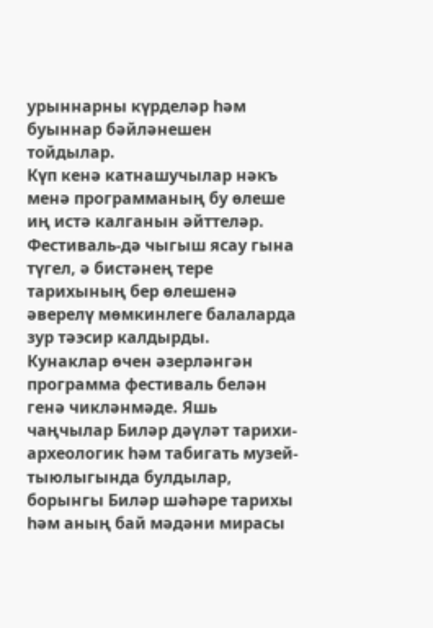урыннарны күрделәр һәм буыннар бәйләнешен тойдылар.
Күп кенә катнашучылар нәкъ менә программаның бу өлеше иң истә калганын әйттеләр. Фестиваль-дә чыгыш ясау гына түгел, ә бистәнең тере тарихының бер өлешенә әверелү мөмкинлеге балаларда зур тәэсир калдырды.
Кунаклар өчен әзерләнгән программа фестиваль белән генә чикләнмәде. Яшь чаңчылар Биләр дәүләт тарихи-археологик һәм табигать музей-тыюлыгында булдылар, борынгы Биләр шәһәре тарихы һәм аның бай мәдәни мирасы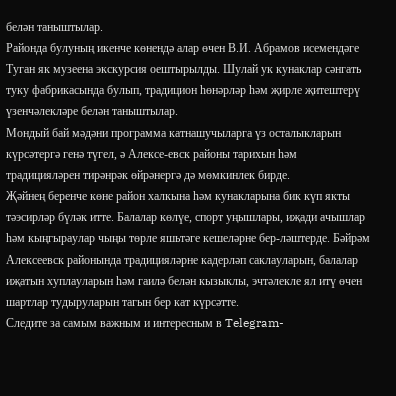белән таныштылар.
Районда булуның икенче көнендә алар өчен В.И. Абрамов исемендәге Туган як музеена экскурсия оештырылды. Шулай ук кунаклар сәнгать туку фабрикасында булып, традицион һөнәрләр һәм җирле җитештерү үзенчәлекләре белән таныштылар.
Мондый бай мәдәни программа катнашучыларга үз осталыкларын күрсәтергә генә түгел, ә Алексе-евск районы тарихын һәм традицияләрен тирәнрәк өйрәнергә дә мөмкинлек бирде.
Җәйнең беренче көне район халкына һәм кунакларына бик күп якты тәэсирләр бүләк итте. Балалар көлүе, спорт уңышлары, иҗади ачышлар һәм кыңгыраулар чыңы төрле яшьтәге кешеләрне бер-ләштерде. Бәйрәм Алексеевск районында традицияләрне кадерләп саклауларын, балалар иҗатын хуплауларын һәм гаилә белән кызыклы, эчтәлекле ял итү өчен шартлар тудыруларын тагын бер кат күрсәтте.
Следите за самым важным и интересным в Telegram-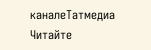каналеТатмедиа
Читайте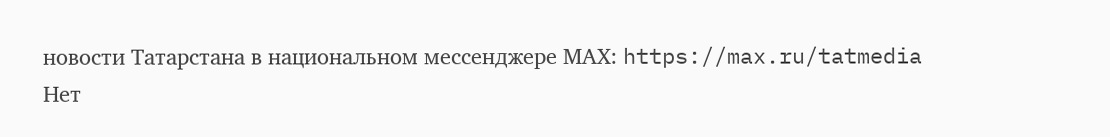новости Татарстана в национальном мессенджере MАХ: https://max.ru/tatmedia
Нет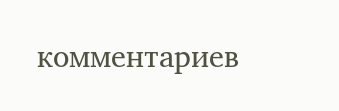комментариев